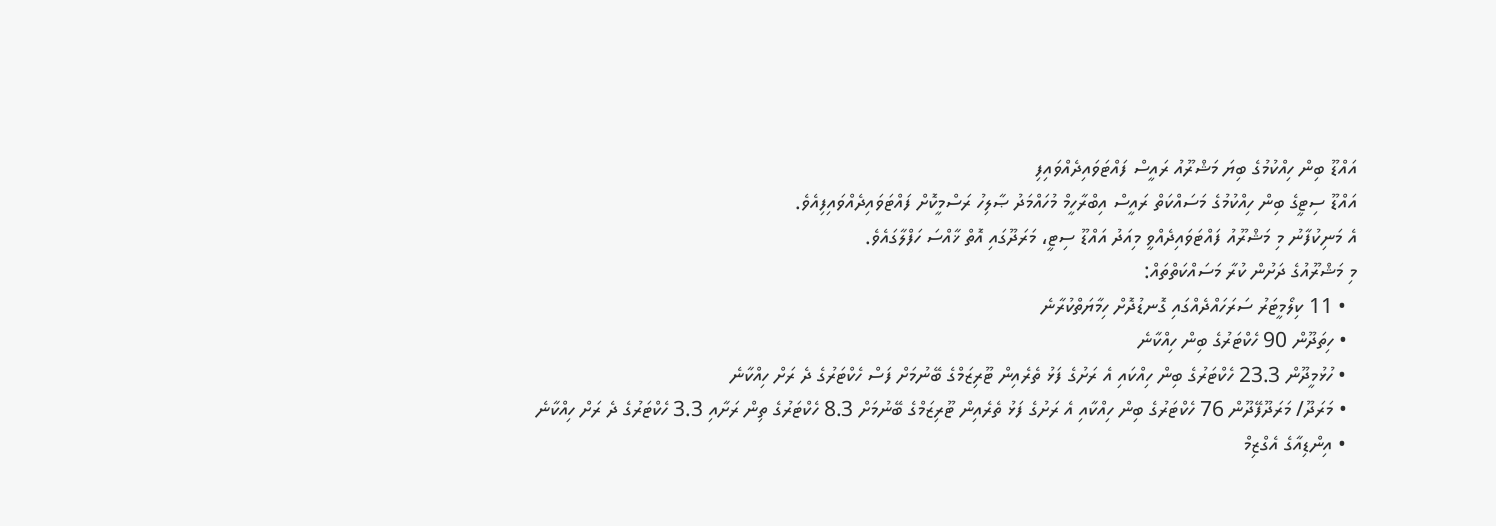އައްޑޫ ބިން ހިއްކުމުގެ ބިޔަ މަޝްރޫއު ރައީސް ފައްޓަވައިދެއްވައިފި
އައްޑޫ ސިޓީގެ ބިން ހިއްކުމުގެ މަސައްކަތް ރައީސް އިބްރާހީމް މުހައްމަދު ޞާލިހު ރަސްމީކޮށް ފައްޓަވައިދެއްވައިފިއެވެ.
އެ މަނިކުފާނު މި މަޝްރޫއު ފައްޓަވައިދެއްވީ މިއަދު އައްޑޫ ސިޓީ، މަރަދޫގައި އޮތް ޚާއްސަ ހަފްލާގައެވެ.
މި މަޝްރޫއުގެ ދަށުން ކުރާ މަސައްކަތްތައް:
  • 11 ކިލޯމީޓަރު ސަރަހައްދެއްގައި ގޮނޑުދޮށް ހިމާޔަތްކުރާނެ
  • ހިތަދޫން 90 ހެކްޓަރުގެ ބިން ހިއްކާނެ
  • ހުޅުމީދޫން 23.3 ހެކްޓަރުގެ ބިން ހިއްކައި އެ ރަށުގެ ފަޅު ތެރެއިން ޓޫރިޒަމްގެ ބޭނުމަށް ފަސް ހެކްޓަރުގެ ދެ ރަށް ހިއްކާނެ
  • މަރަދޫ/ މަރަދޫފޭދޫން 76 ހެކްޓަރުގެ ބިން ހިއްކާއި އެ ރަށުގެ ފަޅު ތެރެއިން ޓޫރިޒަމްގެ ބޭނުމަށް 8.3 ހެކްޓަރުގެ ތިން ރަށާއި 3.3 ހެކްޓަރުގެ ދެ ރަށް ހިއްކާނެ
  • އިންޑިއާގެ އެގްޒިމް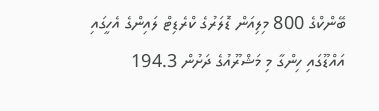ބޭންކްގެ 800 މިލިއަން ޑޮލަރުގެ ކްރެޑިޓް ލައިންގެ އެހީގައި އައްޑޫގައި ހިންގާ މި މަޝްރޫއުގެ ދަށުން 194.3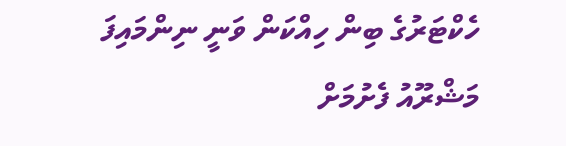ހެކްޓަރުގެ ބިން ހިއްކަން ވަނީ ނިންމައިފަ
މަޝްރޫއު ފެށުމަށް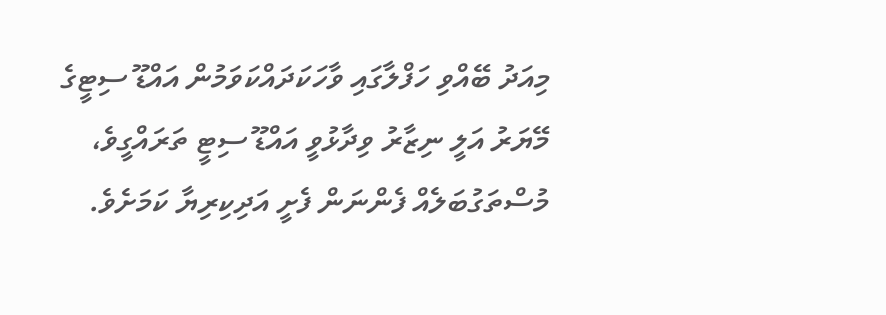މިއަދު ބޭއްވި ހަފްލާގައި ވާހަކަދައްކަވަމުން އައްޑޫ ސިޓީގެ މޭޔަރު އަލީ ނިޒާރު ވިދާޅުވީ އައްޑޫ ސިޓީ ތަރައްގީވެ، މުސްތަގުބަލެއް ފެންނަން ފެށީ އަދިކިރިޔާ ކަމަށެވެ.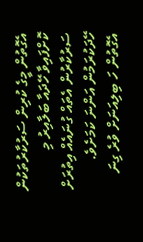އެގޮތުން މީގެ ކުރިން ސަރުކާރުތަކުން ކޮށްފައިވާ ހޭދައާ ބަލާއިރު މި ސަރުކާރުން އެތައް ގުނައެއް އިތުރަށް ހޭދަކުރަމުން އަންނަ ކަމަށެވެ.
އެގޮތުން ހަ ބިލިއަނަށް ވުރެ ގިނަ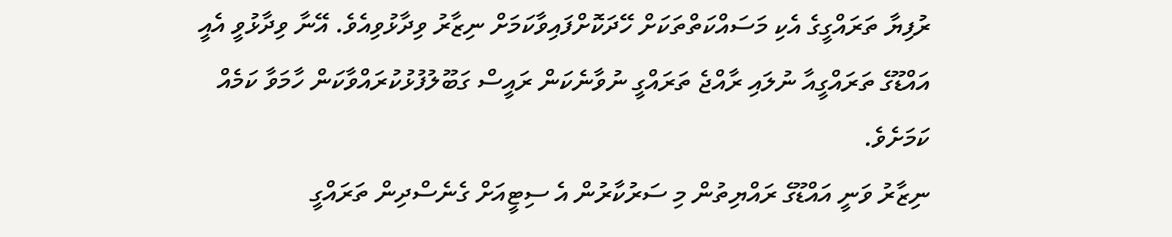ރުފިޔާ ތަރައްގީގެ އެކި މަސައްކަތްތަކަށް ހޭދަކޮށްފައިވާކަމަށް ނިޒާރު ވިދާޅުވިއެވެ. އޭނާ ވިދާޅުވީ އެއީ އައްޑޫގެ ތަރައްގީއާ ނުލައި ރާއްޖެ ތަރައްގީ ނުވާނެކަން ރައީސް ގަބޫލުފުޅުކުރައްވާކަން ހާމަވާ ކަމެއް ކަމަށެވެ.
ނިޒާރު ވަނީ އައްޑޫގެ ރައްޔިތުން މި ސަރުކާރުން އެ ސިޓީއަށް ގެނެސްދިން ތަރައްގީ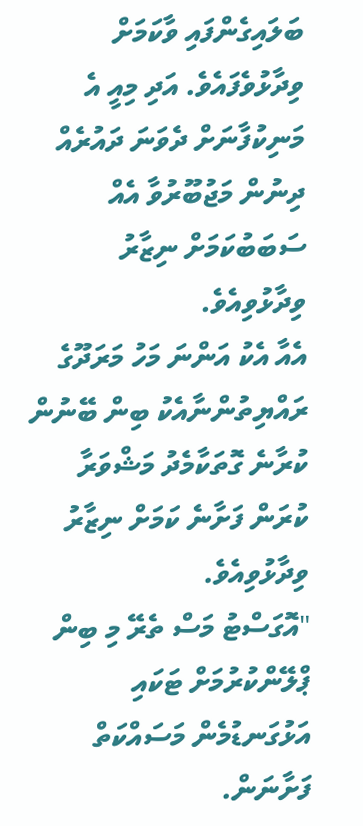ބަލައިގެންފައި ވާކަމަށް ވިދާޅުވެފައެވެ. އަދި މިއީ އެ މަނިކުފާނަށް ދެވަނަ ދައުރެއް ދިނުން މަޖުބޫރުވާ އެއް ސަބަބުކަމަށް ނިޒާރު ވިދާޅުވިއެވެ.
އެއާ އެކު އަންނަ މަހު މަރަދޫގެ ރައްޔިތުންނާއެކު ބިން ބޭނުން ކުރާނެ ގޮތަކާމެދު މަޝްވަރާ ކުރަން ފަށާނެ ކަމަށް ނިޒާރު ވިދާޅުވިއެވެ.
"އޮގަސްޓު މަސް ތެރޭ މި ބިން ޕްލޭންކުރުމަށް ޓަކައި އަޅުގަނޑުމެން މަސައްކަތް ފަށާނަން.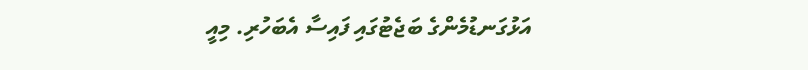އަޅުގަނޑުމެންގެ ބަޖެޓުގައި ފައިސާ އެބަހުރި. މިއީ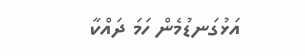އަޅުގަނޑުމެން ހަމަ ދައްކާ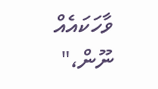ވާހަކައެއް ނޫން،"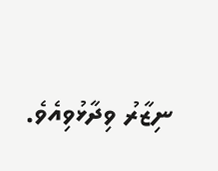ނިޒާރު ވިދާޅުވިއެވެ.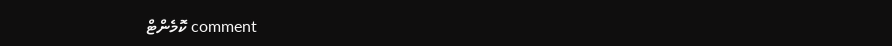comment ކޮމެންޓް